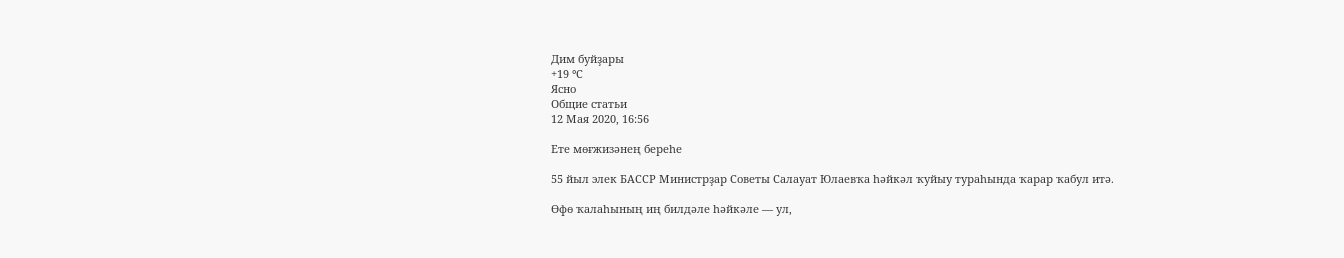Дим буйҙары
+19 °С
Ясно
Общие статьи
12 Мая 2020, 16:56

Ете мөғжизәнең береһе

55 йыл элек БАССР Министрҙар Советы Салауат Юлаевҡа һәйкәл ҡуйыу тураһында ҡарар ҡабул итә.

Өфө ҡалаһының иң билдәле һәйкәле — ул,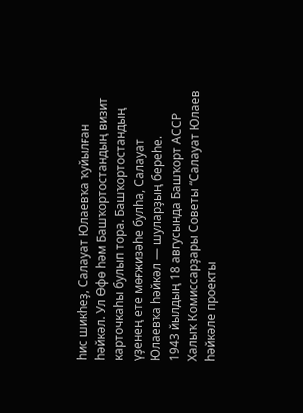һис шикһеҙ, Салауат Юлаевҡа ҡуйылған һәйкәл. Ул Өфө һәм Башҡортостандың визит карточкаһы булып тора. Башҡортостандың үҙенең ете мөғжизәһе булһа, Салауат Юлаевҡа һәйкәл — шуларҙың береһе.
1943 йылдың 18 авгусында Башҡорт АССР Халыҡ Комиссарҙары Советы “Салауат Юлаев һәйкәле проекты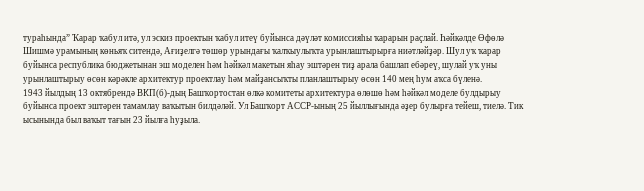тураһында” Ҡарар ҡабул итә, ул эскиз проектын ҡабул итеү буйынса дәүләт комиссияһы ҡарарын раҫлай. Һәйкәлде Өфөлә Шишмә урамының көньяҡ ситендә, Ағиҙелгә төшөр урындағы ҡалҡыулыҡта урынлаштырырға ниәтләйҙәр. Шул уҡ ҡарар буйынса республика бюджетынан эш моделен һәм һәйкәл макетын яһау эштәрен тиҙ арала башлап ебәреү, шулай уҡ уны урынлаштырыу өсөн кәрәкле архитектур проектлау һәм майҙансыҡты планлаштырыу өсөн 140 мең һум аҡса бүленә.
1943 йылдың 13 октябрендә ВКП(б)-дың Башҡортостан өлкә комитеты архитектура өлөшө һәм һәйкәл моделе булдырыу буйынса проект эштәрен тамамлау ваҡытын билдәләй. Ул Башҡорт АССР-ының 25 йыллығында әҙер булырға тейеш, тиелә. Тик ысынында был ваҡыт тағын 23 йылға һуҙыла.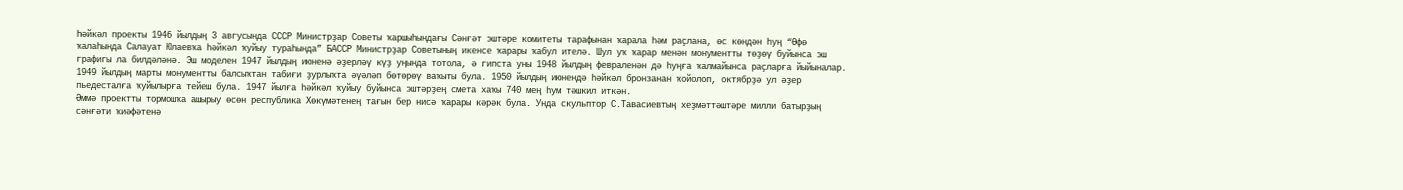Һәйкәл проекты 1946 йылдың 3 авгусында СССР Министрҙар Советы ҡаршыһындағы Сәнғәт эштәре комитеты тарафынан ҡарала һәм раҫлана, өс көндән һуң “Өфө ҡалаһында Салауат Юлаевҡа һәйкәл ҡуйыу тураһында” БАССР Министрҙар Советының икенсе ҡарары ҡабул ителә. Шул уҡ ҡарар менән монументты төҙөү буйынса эш графигы ла билдәләнә. Эш моделен 1947 йылдың июненә әҙерләү күҙ уңында тотола, ә гипста уны 1948 йылдың февраленән дә һуңға ҡалмайынса раҫларға йыйыналар. 1949 йылдың марты монументты балсыҡтан табиғи ҙурлыҡта әүәләп бөтөрөү ваҡыты була. 1950 йылдың июнендә һәйкәл бронзанан ҡойолоп, октябрҙә ул әҙер пьедесталға ҡуйылырға тейеш була. 1947 йылға һәйкәл ҡуйыу буйынса эштәрҙең смета хаҡы 740 мең һум тәшкил иткән.
Әммә проектты тормошҡа ашырыу өсөн республика Хөкүмәтенең тағын бер нисә ҡарары кәрәк була. Унда скульптор С.Тавасиевтың хеҙмәттәштәре милли батырҙың сәнғәти ҡиәфәтенә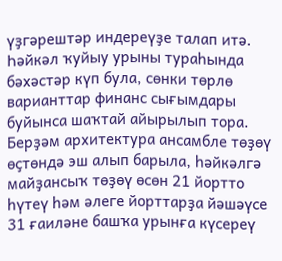үҙгәрештәр индереүҙе талап итә. Һәйкәл ҡуйыу урыны тураһында бәхәстәр күп була, сөнки төрлө варианттар финанс сығымдары буйынса шаҡтай айырылып тора. Берҙәм архитектура ансамбле төҙөү өҫтөндә эш алып барыла, һәйкәлгә майҙансыҡ төҙөү өсөн 21 йортто һүтеү һәм әлеге йорттарҙа йәшәүсе 31 ғаиләне башҡа урынға күсереү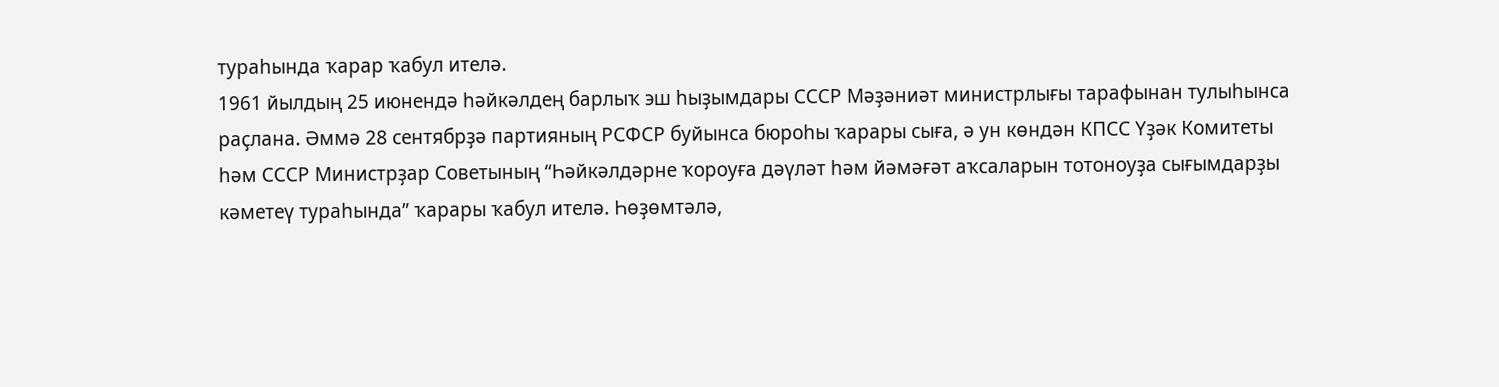тураһында ҡарар ҡабул ителә.
1961 йылдың 25 июнендә һәйкәлдең барлыҡ эш һыҙымдары СССР Мәҙәниәт министрлығы тарафынан тулыһынса раҫлана. Әммә 28 сентябрҙә партияның РСФСР буйынса бюроһы ҡарары сыға, ә ун көндән КПСС Үҙәк Комитеты һәм СССР Министрҙар Советының “Һәйкәлдәрне ҡороуға дәүләт һәм йәмәғәт аҡсаларын тотоноуҙа сығымдарҙы кәметеү тураһында” ҡарары ҡабул ителә. Һөҙөмтәлә,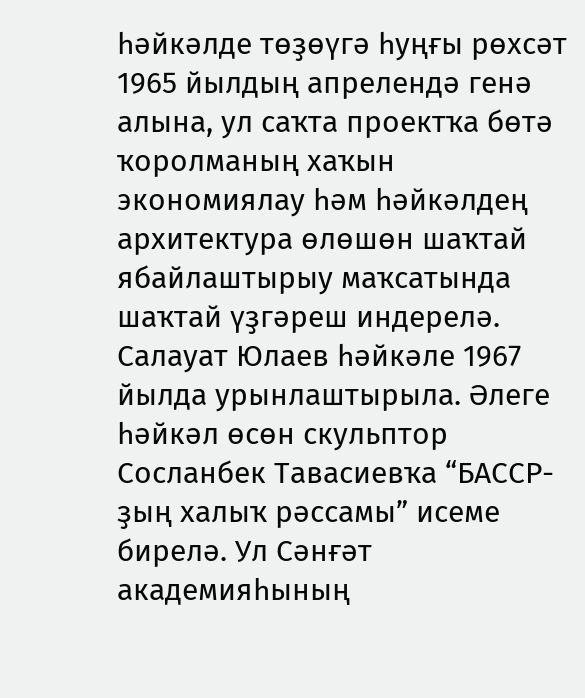һәйкәлде төҙөүгә һуңғы рөхсәт 1965 йылдың апрелендә генә алына, ул саҡта проектҡа бөтә ҡоролманың хаҡын экономиялау һәм һәйкәлдең архитектура өлөшөн шаҡтай ябайлаштырыу маҡсатында шаҡтай үҙгәреш индерелә.
Салауат Юлаев һәйкәле 1967 йылда урынлаштырыла. Әлеге һәйкәл өсөн скульптор Сосланбек Тавасиевҡа “БАССР-ҙың халыҡ рәссамы” исеме бирелә. Ул Сәнғәт академияһының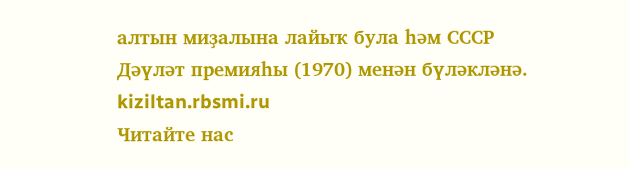алтын миҙалына лайыҡ була һәм СССР Дәүләт премияһы (1970) менән бүләкләнә.
kiziltan.rbsmi.ru
Читайте нас